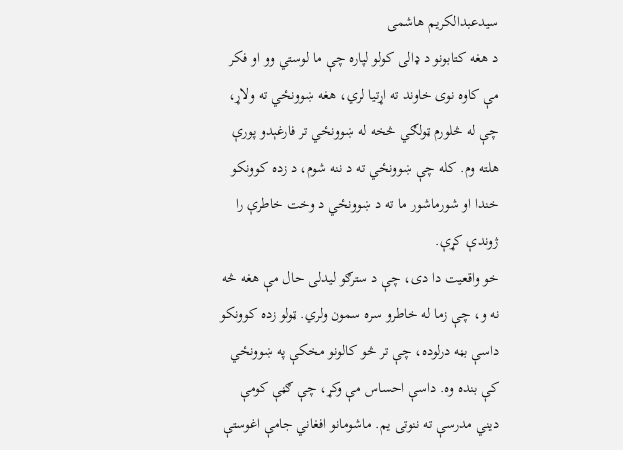سیدعبدالکریم هاشمی
د هغه کتابونو د ډالی کولو لپاره چې ما لوستي وو او فکر مې کاوه نوی خاوند ته اړتیا لري، هغه ښوونځي ته ولاړ، چې له څلورم ټولګي څخه له ښوونځي تر فارغېدو پورې هلته وم. کله چې ښوونځي ته د ننه شوم، د زده کوونکو خندا او شورماشور ما ته د ښوونځي د وخت خاطرې را ژوندې کړې.
خو واقعیت دا دی، چې د سترګو لیدلی حال مې هغه څه نه و، چې زما له خاطرو سره سمون ولري. ټولو زده کوونکو داسې بڼه درلوده، چې تر څو کالونو مخکې په ښوونځي کې بنده وه. داسې احساس مې وکړ، چې ګڼې کومې دیني مدرسې ته ننوتی یم. ماشومانو افغاني جامې اغوستې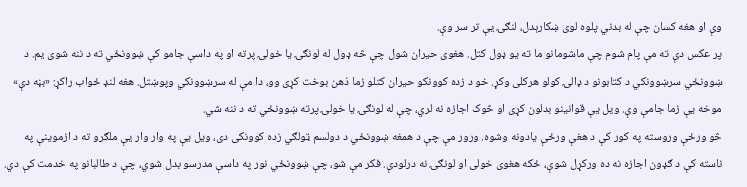وې او هغه کسان چې له بدني پلوه لوی ښکارېدل، لنګۍ یې تر سر وې.
پر عکس دې ته مې پام شوم چې ماشومانو ما ته یو ډول کتل. هغوی حیران شول چې څه ډول له لونګۍ یا خولۍ پرته او په داسې جامو کې ښوونځي ته د ننه شوی یم. د ښوونځي سرښوونکي د کتابونو د ډالۍ کولو هرکلی وکړ. خو د زده کوونکو حیران کتلو زما ذهن بوخت کړی وو، دا مې له سرښوونکي وپوښتل. هغه لنډ ځواب راکړ: «بڼه دې» موخه یې زما جامې وې. ویل یې قوانینو بدلون کړی او څوک اجازه نه لري، چې له لونګۍ یا خولۍ پرته ښوونځي ته د ننه شي.
څو ورځې وروسته په کور کې د هغې ورځې یادونه وشوه. ورور مې چې د همغه ښوونځي د دولسم ټولګي زده کوونکی دی، ویل یې په وار وار یې ملګرو ته د ازموینې په ناسته کې د ګډون اجازه نه ده ورکړل شوې، ځکه هغوی خولی او لونګۍ نه درلودې. فکر مې شو، چې ښوونځي نور په داسې مدرسو بدل شوي، چې د طالبانو په خدمت کې دي.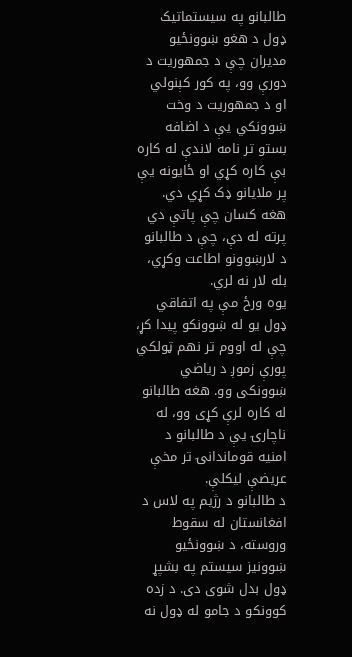طالبانو په سیستماتیک ډول د هغو ښوونځیو مدیران چې د جمهوریت د دورې وو، په کور کېنولي او د جمهوریت د وخت ښوونکي یې د اضافه بستو تر نامه لاندې له کاره بې کاره کړي او ځایونه یې پر ملایانو ډک کړي دي. هغه کسان چې پاتې دي پرته له دې، چې د طالبانو د لارښوونو اطاعت وکړي، بله لار نه لري.
یوه ورځ مې په اتفاقي ډول یو له ښوونکو پیدا کړ، چې له اووم تر نهم ټولکي پورې زموږ د ریاضي ښوونکی وو. هغه طالبانو له کاره لرې کړی وو، له ناچارۍ یې د طالبانو د امنیه قوماندانۍ تر مخې عریضې لیکلې.
د طالبانو د رژیم په لاس د افغانستان له سقوط وروسته، د ښوونځیو ښوونیز سیستم په بشپړ ډول بدل شوی دی. د زده کوونکو د جامو له ډول نه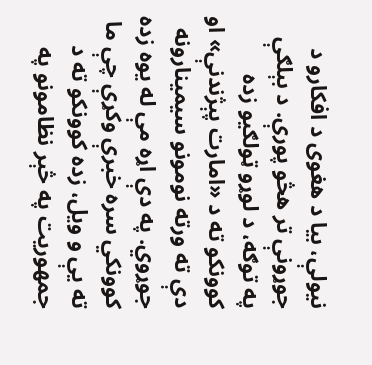نیولې، بیا د هغوی د افکارو د جوړونې تر هڅو پورې. د بېلګې په توګه، د لوړو ټولګیو زده کوونکو ته د «امارت پېژندنې» او دې ته ورته نومونو سیمینارونه جوړوي. په دې اړه مې له یوه زده کوونکي سره خبرې وکړې چې ما ته یې و ویل، زده کوونکو ته د جمهوریت په څېر نظامونو په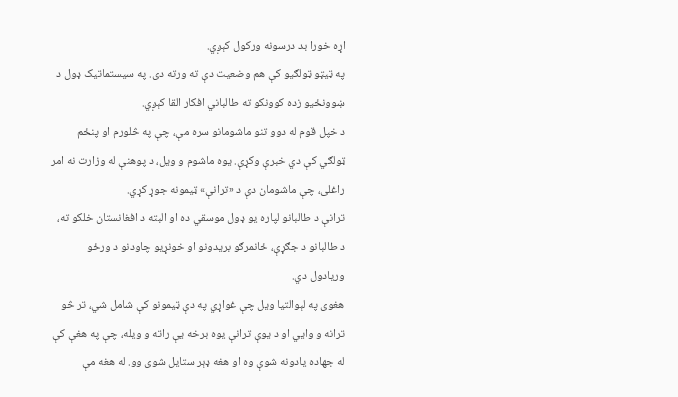اړه خورا بد درسونه ورکول کېږي.
په ټیټو ټولګیو کې هم وضعیت دې ته ورته دی. په سیستماتیک ډول د ښوونځیو زده کوونکو ته طالباني افکار القا کېږي.
د خپل قوم له دوو تنو ماشومانو سره مې، چې په څلورم او پنځم ټولګي کې دي خبرې وکړې. یوه ماشوم و ویل، د پوهنې له وزارت نه امر راغلی، چې ماشومان دې د «ترانې» ټیمونه جوړ کړي.
ترانې د طالبانو لپاره یو ډول موسقي ده او البته د افغانستان خلکو ته، د طالبانو د جګړې، ځانمرګو بریدونو او خونړیو چاودنو د ورځو وریادول دي.
هغوی په لېوالتیا ویل چې غواړي په دې ټیمونو کې شامل شي، تر څو ترانه و وایي او د یوې ترانې یوه برخه یې راته و ویله، چې په هغې کې له جهاده یادونه شوې وه او هغه ډېر ستایل شوی وو. له هغه مې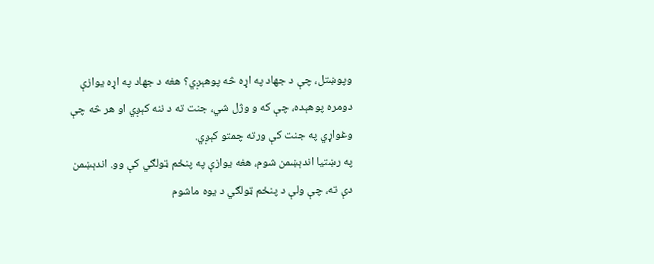وپوښتل، چې د جهاد په اړه څه پوهېږي؟ هغه د جهاد په اړه یوازې دومره پوهېده، چې که و وژل شي، جنت ته د ننه کېږي او هر څه چې وغواړي په جنت کې ورته چمتو کېږي.
په رښتیا اندېښمن شوم، هغه یوازې په پنځم ټولګي کې وو. اندېښمن دې ته، چې ولې د پنځم ټولګي د یوه ماشوم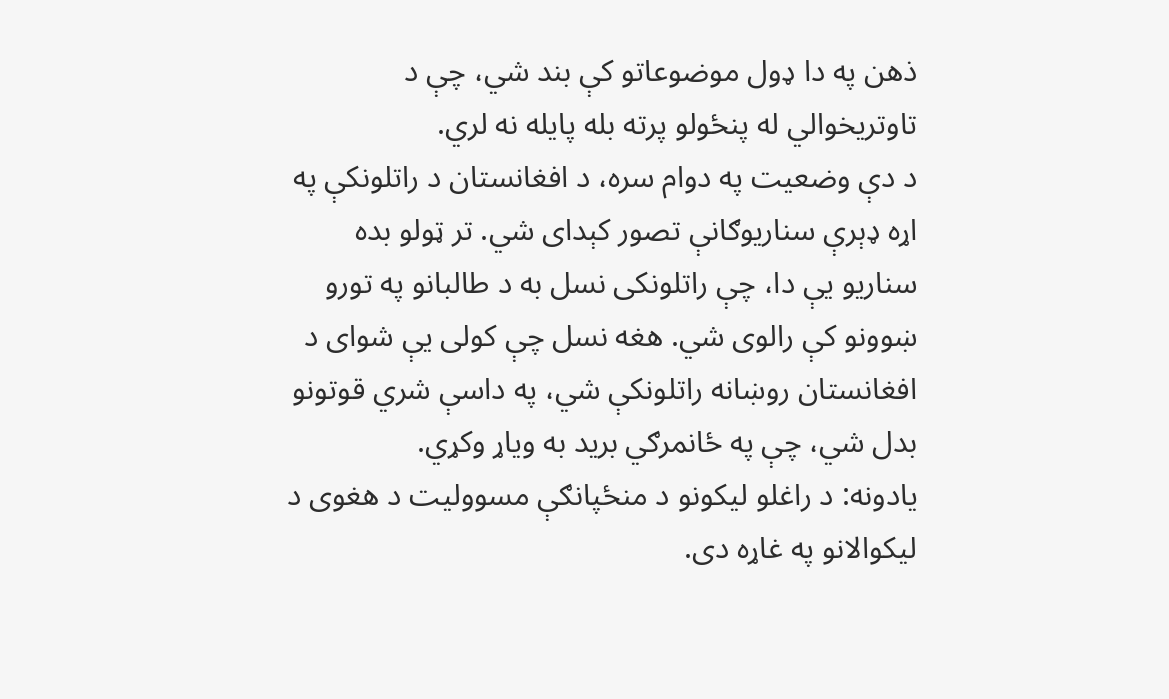ذهن په دا ډول موضوعاتو کې بند شي، چې د تاوتریخوالي له پنځولو پرته بله پایله نه لري.
د دې وضعیت په دوام سره، د افغانستان د راتلونکې په اړه ډېرې سناریوګانې تصور کېدای شي. تر ټولو بده سناریو یې دا، چې راتلونکی نسل به د طالبانو په تورو ښوونو کې رالوی شي. هغه نسل چې کولی یې شوای د افغانستان روښانه راتلونکې شي، په داسې شري قوتونو بدل شي، چې په ځانمرګي برید به ویاړ وکړي.
یادونه: د راغلو لیکونو د منځپانګې مسوولیت د هغوی د لیکوالانو په غاړه دی.